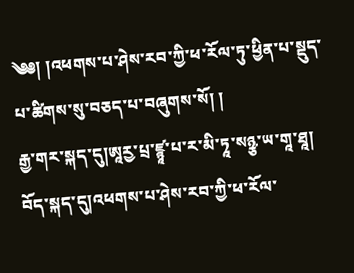༄༅། །འཕགས་པ་ཤེས་རབ་ཀྱི་ཕ་རོལ་ཏུ་ཕྱིན་པ་སྡུད་པ་ཚིགས་སུ་བཅད་པ་བཞུགས་སོ། །
རྒྱ་གར་སྐད་དུ།ཨཱརྱ་པྲ་ཛྙཱ་པ་ར་མི་ཏཱ་སཉྩ་ཡ་གཱ་ཐཱ།
བོད་སྐད་དུ།འཕགས་པ་ཤེས་རབ་ཀྱི་ཕ་རོལ་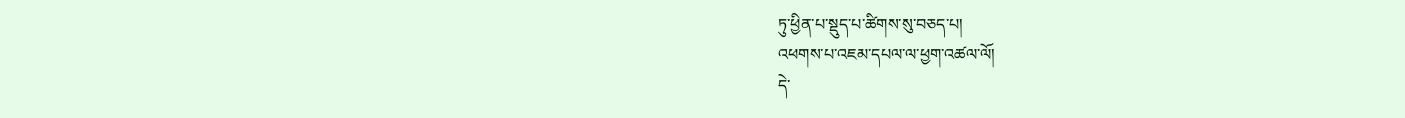ཏུ་ཕྱིན་པ་སྡུད་པ་ཚིགས་སུ་བཅད་པ།
འཕགས་པ་འཇམ་དཔལ་ལ་ཕྱག་འཚལ་ལོ།
དེ་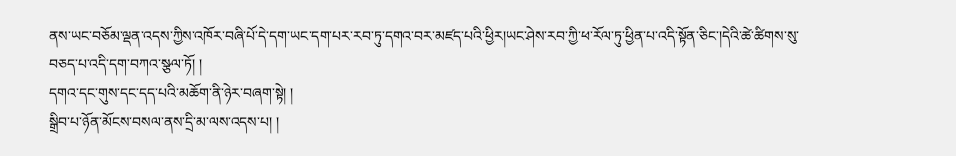ནས་ཡང་བཅོམ་ལྡན་འདས་ཀྱིས་འཁོར་བཞི་པོ་དེ་དག་ཡང་དག་པར་རབ་ཏུ་དགའ་བར་མཛད་པའི་ཕྱིར།ཡང་ཤེས་རབ་ཀྱི་ཕ་རོལ་ཏུ་ཕྱིན་པ་འདི་སྟོན་ཅིང་།དེའི་ཚེ་ཚིགས་སུ་བཅད་པ་འདི་དག་བཀའ་སྩལ་ཏོ། །
དགའ་དང་གུས་དང་དད་པའི་མཆོག་ནི་ཉེར་བཞག་སྟེ། །
སྒྲིབ་པ་ཉོན་མོངས་བསལ་ནས་དྲི་མ་ལས་འདས་པ། །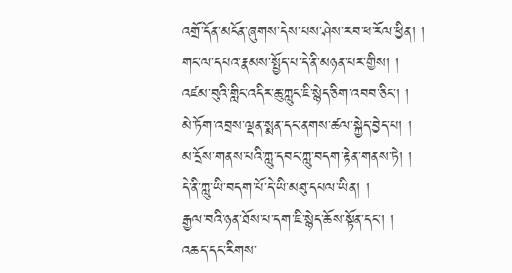འགྲོ་དོན་མངོན་ཞུགས་དེས་པས་ཤེས་རབ་ཕ་རོལ་ཕྱིན། །
གང་ལ་དཔའ་རྣམས་སྤྱོད་པ་དེ་ནི་མཉན་པར་གྱིས། །
འཛམ་བུའི་གླིང་འདིར་ཆུ་ཀླུང་ཇི་སྙེད་ཅིག་འབབ་ཅིང་། །
མེ་ཏོག་འབྲས་ལྡན་སྨན་དང་ནགས་ཚལ་སྐྱེད་བྱེད་པ། །
མ་དྲོས་གནས་པའི་ཀླུ་དབང་ཀླུ་བདག་རྟེན་གནས་ཏེ། །
དེ་ནི་ཀླུ་ཡི་བདག་པོ་དེ་ཡི་མཐུ་དཔལ་ཡིན། །
རྒྱལ་བའི་ཉན་ཐོས་པ་དག་ཇི་སྙེད་ཆོས་སྟོན་དང་། །
འཆད་དང་རིགས་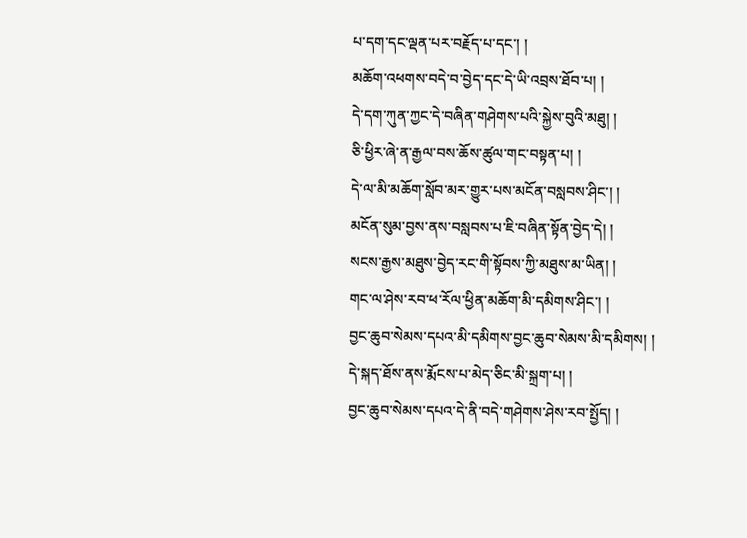པ་དག་དང་ལྡན་པར་བརྗོད་པ་དང་། །
མཆོག་འཕགས་བདེ་བ་བྱེད་དང་དེ་ཡི་འབྲས་ཐོབ་པ། །
དེ་དག་ཀུན་ཀྱང་དེ་བཞིན་གཤེགས་པའི་སྐྱེས་བུའི་མཐུ། །
ཅི་ཕྱིར་ཞེ་ན་རྒྱལ་བས་ཆོས་ཚུལ་གང་བསྟན་པ། །
དེ་ལ་མི་མཆོག་སློབ་མར་གྱུར་པས་མངོན་བསླབས་ཤིང་། །
མངོན་སུམ་བྱས་ནས་བསླབས་པ་ཇི་བཞིན་སྟོན་བྱེད་དེ། །
སངས་རྒྱས་མཐུས་བྱེད་རང་གི་སྟོབས་ཀྱི་མཐུས་མ་ཡིན། །
གང་ལ་ཤེས་རབ་ཕ་རོལ་ཕྱིན་མཆོག་མི་དམིགས་ཤིང་། །
བྱང་ཆུབ་སེམས་དཔའ་མི་དམིགས་བྱང་ཆུབ་སེམས་མི་དམིགས། །
དེ་སྐད་ཐོས་ནས་རྨོངས་པ་མེད་ཅིང་མི་སྐྲག་པ། །
བྱང་ཆུབ་སེམས་དཔའ་དེ་ནི་བདེ་གཤེགས་ཤེས་རབ་སྤྱོད། །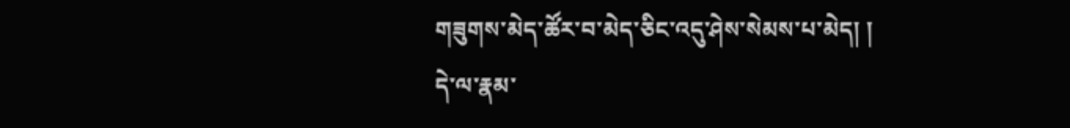གཟུགས་མེད་ཚོར་བ་མེད་ཅིང་འདུ་ཤེས་སེམས་པ་མེད། །
དེ་ལ་རྣམ་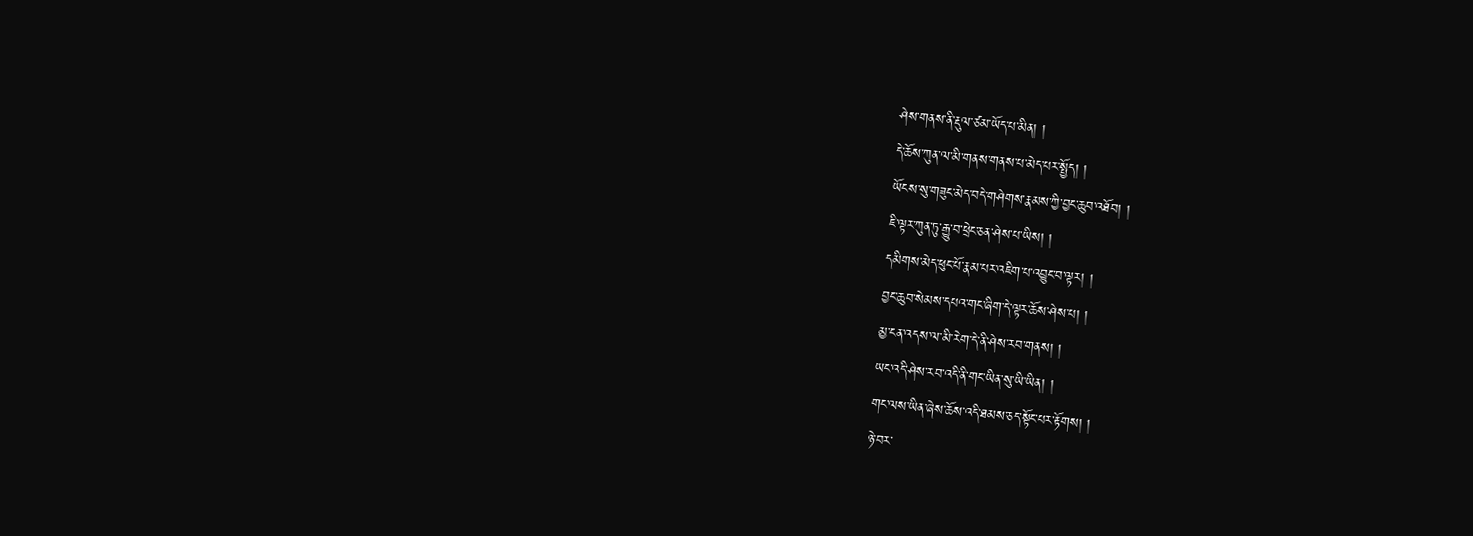ཤེས་གནས་ནི་རྡུལ་ཙམ་ཡོད་པ་མིན། །
དེ་ཆོས་ཀུན་ལ་མི་གནས་གནས་པ་མེད་པར་སྤྱོད། །
ཡོངས་སུ་གཟུང་མེད་བདེ་གཤེགས་རྣམས་ཀྱི་བྱང་ཆུབ་འཐོབ། །
ཇི་ལྟར་ཀུན་ཏུ་རྒྱུ་བ་ཕྲེང་ཅན་ཤེས་པ་ཡིས། །
དམིགས་མེད་ཕུང་པོ་རྣམ་པར་འཇིག་པ་འབྱུང་བ་ལྟར། །
བྱང་ཆུབ་སེམས་དཔའ་གང་ཞིག་དེ་ལྟར་ཆོས་ཤེས་པ། །
མྱ་ངན་འདས་ལ་མི་རེག་དེ་ནི་ཤེས་རབ་གནས། །
ཡང་འདི་ཤེས་རབ་འདི་ནི་གང་ཡིན་སུ་ཡི་ཡིན། །
གང་ལས་ཡིན་ཞེས་ཆོས་འདི་ཐམས་ཅད་སྟོང་པར་རྟོགས། །
ཉེ་བར་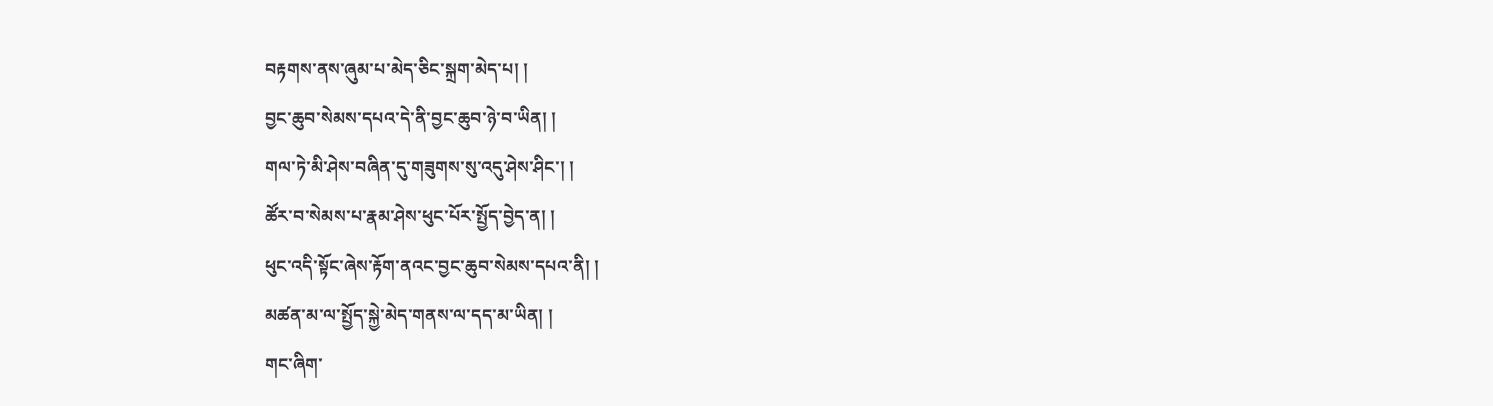བརྟགས་ནས་ཞུམ་པ་མེད་ཅིང་སྐྲག་མེད་པ། །
བྱང་ཆུབ་སེམས་དཔའ་དེ་ནི་བྱང་ཆུབ་ཉེ་བ་ཡིན། །
གལ་ཏེ་མི་ཤེས་བཞིན་དུ་གཟུགས་སུ་འདུ་ཤེས་ཤིང་། །
ཚོར་བ་སེམས་པ་རྣམ་ཤེས་ཕུང་པོར་སྤྱོད་བྱེད་ན། །
ཕུང་འདི་སྟོང་ཞེས་རྟོག་ནའང་བྱང་ཆུབ་སེམས་དཔའ་ནི། །
མཚན་མ་ལ་སྤྱོད་སྐྱེ་མེད་གནས་ལ་དད་མ་ཡིན། །
གང་ཞིག་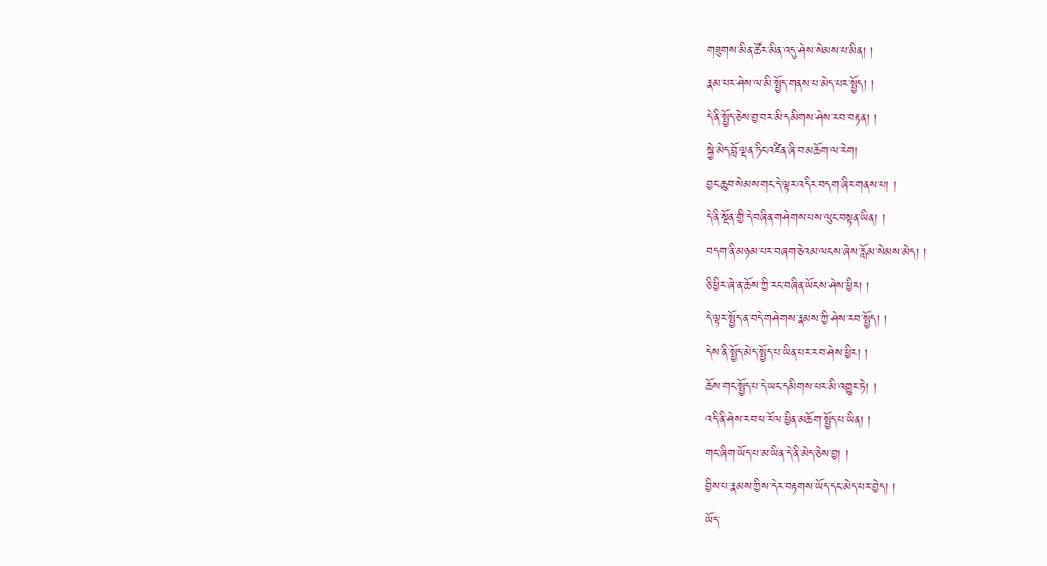གཟུགས་མིན་ཚོར་མིན་འདུ་ཤེས་སེམས་པ་མིན། །
རྣམ་པར་ཤེས་ལ་མི་སྤྱོད་གནས་པ་མེད་པར་སྤྱོད། །
དེ་ནི་སྤྱོད་ཅེས་བྱ་བར་མི་དམིགས་ཤེས་རབ་བརྟན། །
སྐྱེ་མེད་བློ་ལྡན་ཏིང་འཛིན་ཞི་བ་མཆོག་ལ་རེག།
བྱང་ཆུབ་སེམས་གང་དེ་ལྟར་འདིར་བདག་ཞིར་གནས་པ། །
དེ་ནི་སྔོན་གྱི་དེ་བཞིན་གཤེགས་པས་ལུང་བསྟན་ཡིན། །
བདག་ནི་མཉམ་པར་བཞག་ཅེའམ་ལངས་ཞེས་རློམ་སེམས་མེད། །
ཅི་ཕྱིར་ཞེ་ན་ཆོས་ཀྱི་རང་བཞིན་ཡོངས་ཤེས་ཕྱིར། །
དེ་ལྟར་སྤྱོད་ན་བདེ་གཤེགས་རྣམས་ཀྱི་ཤེས་རབ་སྤྱོད། །
དེས་ནི་སྤྱོད་མེད་སྤྱོད་པ་ཡིན་པར་རབ་ཤེས་ཕྱིར། །
ཆོས་གང་སྤྱོད་པ་དེ་ཡང་དམིགས་པར་མི་འགྱུར་ཏེ། །
འདི་ནི་ཤེས་རབ་ཕ་རོལ་ཕྱིན་མཆོག་སྤྱོད་པ་ཡིན། །
གང་ཞིག་ཡོད་པ་མ་ཡིན་དེ་ནི་མེད་ཅེས་བྱ། །
བྱིས་པ་རྣམས་ཀྱིས་དེར་བརྟགས་ཡོད་དང་མེད་པར་བྱེད། །
ཡོད་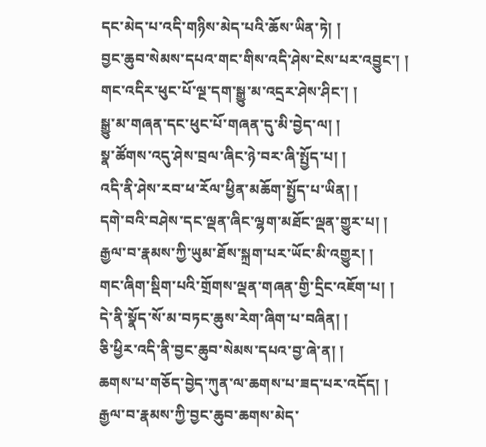དང་མེད་པ་འདི་གཉིས་མེད་པའི་ཆོས་ཡིན་ཏེ། །
བྱང་ཆུབ་སེམས་དཔའ་གང་གིས་འདི་ཤེས་ངེས་པར་འབྱུང་། །
གང་འདིར་ཕུང་པོ་ལྔ་དག་སྒྱུ་མ་འདྲར་ཤེས་ཤིང་། །
སྒྱུ་མ་གཞན་དང་ཕུང་པོ་གཞན་དུ་མི་བྱེད་ལ། །
སྣ་ཚོགས་འདུ་ཤེས་བྲལ་ཞིང་ཉེ་བར་ཞི་སྤྱོད་པ། །
འདི་ནི་ཤེས་རབ་ཕ་རོལ་ཕྱིན་མཆོག་སྤྱོད་པ་ཡིན། །
དགེ་བའི་བཤེས་དང་ལྡན་ཞིང་ལྷག་མཐོང་ལྡན་གྱུར་པ། །
རྒྱལ་བ་རྣམས་ཀྱི་ཡུམ་ཐོས་སྐྲག་པར་ཡོང་མི་འགྱུར། །
གང་ཞིག་སྡིག་པའི་གྲོགས་ལྡན་གཞན་གྱི་དྲིང་འཇོག་པ། །
དེ་ནི་སྣོད་སོ་མ་བཏང་ཆུས་རེག་ཞིག་པ་བཞིན། །
ཅི་ཕྱིར་འདི་ནི་བྱང་ཆུབ་སེམས་དཔའ་བྱ་ཞེ་ན། །
ཆགས་པ་གཅོད་བྱེད་ཀུན་ལ་ཆགས་པ་ཟད་པར་འདོད། །
རྒྱལ་བ་རྣམས་ཀྱི་བྱང་ཆུབ་ཆགས་མེད་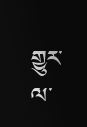གྱུར་ལ་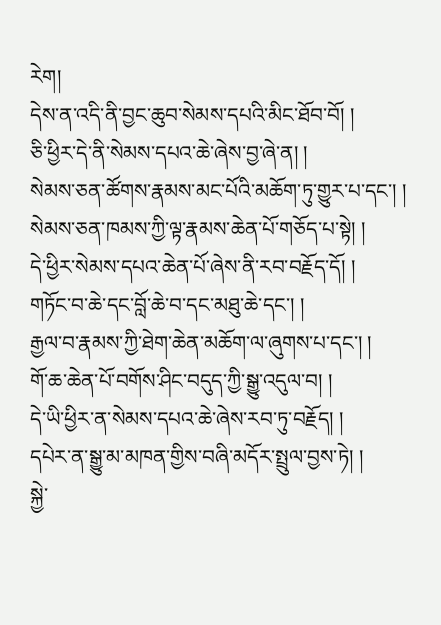རེག།
དེས་ན་འདི་ནི་བྱང་ཆུབ་སེམས་དཔའི་མིང་ཐོབ་བོ། །
ཅི་ཕྱིར་དེ་ནི་སེམས་དཔའ་ཆེ་ཞེས་བྱ་ཞེ་ན། །
སེམས་ཅན་ཚོགས་རྣམས་མང་པོའི་མཆོག་ཏུ་གྱུར་པ་དང་། །
སེམས་ཅན་ཁམས་ཀྱི་ལྟ་རྣམས་ཆེན་པོ་གཅོད་པ་སྟེ། །
དེ་ཕྱིར་སེམས་དཔའ་ཆེན་པོ་ཞེས་ནི་རབ་བརྗོད་དོ། །
གཏོང་བ་ཆེ་དང་བློ་ཆེ་བ་དང་མཐུ་ཆེ་དང་། །
རྒྱལ་བ་རྣམས་ཀྱི་ཐེག་ཆེན་མཆོག་ལ་ཞུགས་པ་དང་། །
གོ་ཆ་ཆེན་པོ་བགོས་ཤིང་བདུད་ཀྱི་སྒྱུ་འདུལ་བ། །
དེ་ཡི་ཕྱིར་ན་སེམས་དཔའ་ཆེ་ཞེས་རབ་ཏུ་བརྗོད། །
དཔེར་ན་སྒྱུ་མ་མཁན་གྱིས་བཞི་མདོར་སྤྲུལ་བྱས་ཏེ། །
སྐྱེ་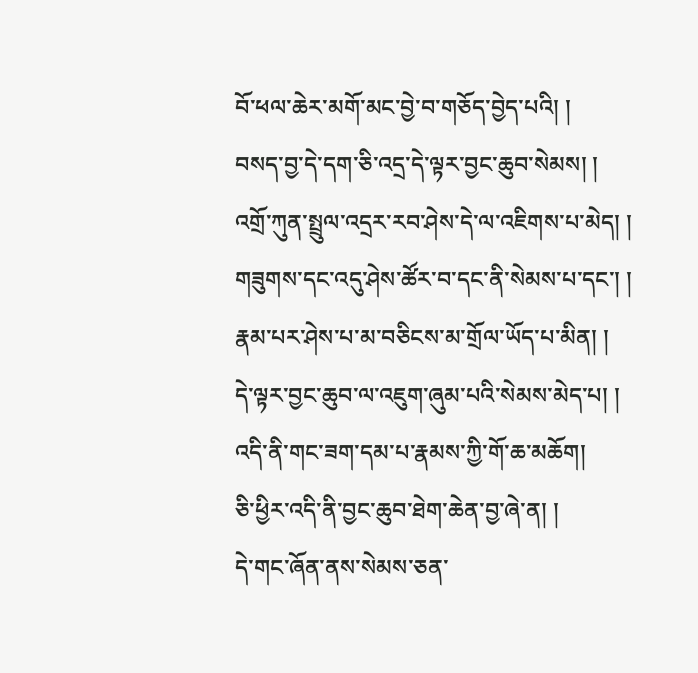བོ་ཕལ་ཆེར་མགོ་མང་བྱེ་བ་གཅོད་བྱེད་པའི། །
བསད་བྱ་དེ་དག་ཅི་འདྲ་དེ་ལྟར་བྱང་ཆུབ་སེམས། །
འགྲོ་ཀུན་སྤྲུལ་འདྲར་རབ་ཤེས་དེ་ལ་འཇིགས་པ་མེད། །
གཟུགས་དང་འདུ་ཤེས་ཚོར་བ་དང་ནི་སེམས་པ་དང་། །
རྣམ་པར་ཤེས་པ་མ་བཅིངས་མ་གྲོལ་ཡོད་པ་མིན། །
དེ་ལྟར་བྱང་ཆུབ་ལ་འཇུག་ཞུམ་པའི་སེམས་མེད་པ། །
འདི་ནི་གང་ཟག་དམ་པ་རྣམས་ཀྱི་གོ་ཆ་མཆོག།
ཅི་ཕྱིར་འདི་ནི་བྱང་ཆུབ་ཐེག་ཆེན་བྱ་ཞེ་ན། །
དེ་གང་ཞོན་ནས་སེམས་ཅན་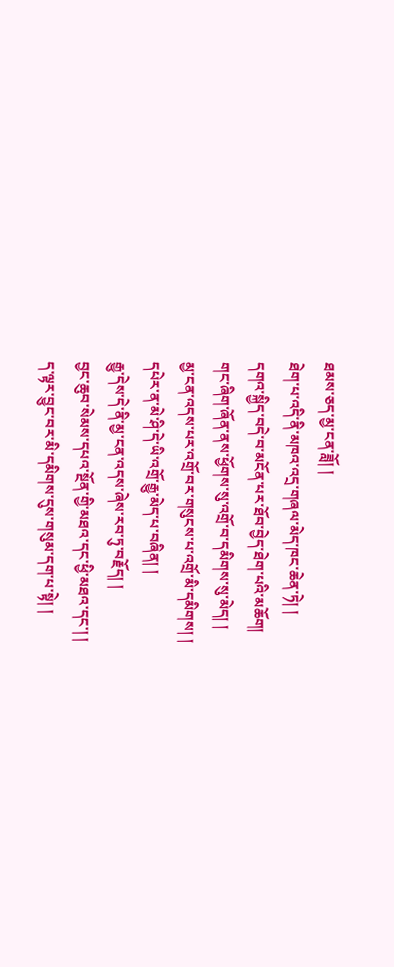ཐམས་ཅད་མྱ་ངན་ཟློ། །
ཐེག་པ་འདི་ནི་མཁའ་འདྲ་གཞལ་མེད་ཁང་ཆེན་ཏེ། །
དགའ་སྐྱིད་བདེ་བ་མངོན་པར་ཐོབ་བྱེད་ཐེག་པའི་མཆོག།
གང་ཞིག་ཞོན་ནས་ཕྱོགས་སུ་འགྲོ་བ་དམིགས་སུ་མེད། །
མྱ་ངན་འདས་པར་འགྲོ་བར་གསུངས་པ་འགྲོ་མི་དམིགས། །
དཔེར་ན་མེ་ཤི་དེ་ཡི་འགྲོ་རྒྱུ་མེད་པ་བཞིན། །
རྒྱུ་དེས་དེ་ནི་མྱ་ངན་འདས་ཞེས་རབ་ཏུ་བརྗོད། །
བྱང་ཆུབ་སེམས་དཔའ་སྔོན་གྱི་མཐའ་དང་ཕྱི་མཐའ་དང་། །
ད་ལྟར་བྱུང་བར་མི་དམིགས་དུས་གསུམ་དག་པ་སྟེ། །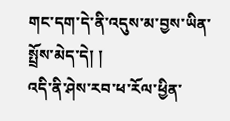གང་དག་དེ་ནི་འདུས་མ་བྱས་ཡིན་སྤྲོས་མེད་དེ། །
འདི་ནི་ཤེས་རབ་ཕ་རོལ་ཕྱིན་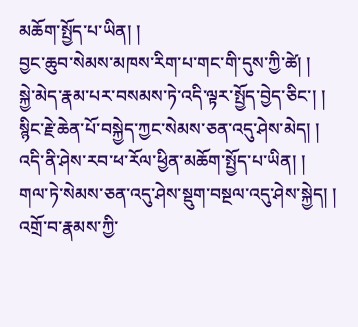མཆོག་སྤྱོད་པ་ཡིན། །
བྱང་ཆུབ་སེམས་མཁས་རིག་པ་གང་གི་དུས་ཀྱི་ཚེ། །
སྐྱེ་མེད་རྣམ་པར་བསམས་ཏེ་འདི་ལྟར་སྤྱོད་བྱེད་ཅིང་། །
སྙིང་རྗེ་ཆེན་པོ་བསྐྱེད་ཀྱང་སེམས་ཅན་འདུ་ཤེས་མེད། །
འདི་ནི་ཤེས་རབ་ཕ་རོལ་ཕྱིན་མཆོག་སྤྱོད་པ་ཡིན། །
གལ་ཏེ་སེམས་ཅན་འདུ་ཤེས་སྡུག་བསྔལ་འདུ་ཤེས་སྐྱེད། །
འགྲོ་བ་རྣམས་ཀྱི་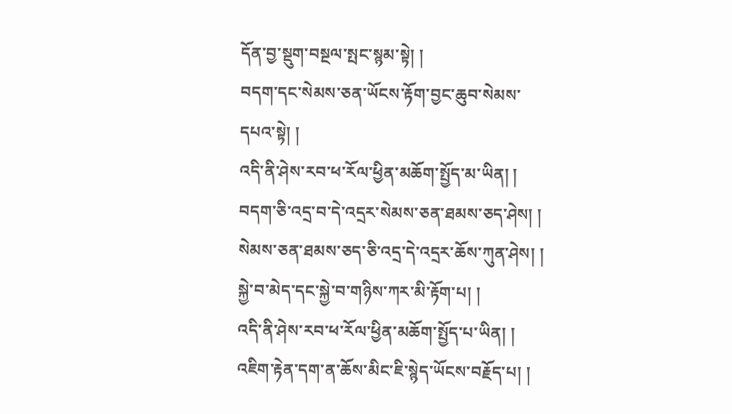དོན་བྱ་སྡུག་བསྔལ་སྤང་སྙམ་སྟེ། །
བདག་དང་སེམས་ཅན་ཡོངས་རྟོག་བྱང་ཆུབ་སེམས་དཔའ་སྟེ། །
འདི་ནི་ཤེས་རབ་ཕ་རོལ་ཕྱིན་མཆོག་སྤྱོད་མ་ཡིན། །
བདག་ཅི་འདྲ་བ་དེ་འདྲར་སེམས་ཅན་ཐམས་ཅད་ཤེས། །
སེམས་ཅན་ཐམས་ཅད་ཅི་འདྲ་དེ་འདྲར་ཆོས་ཀུན་ཤེས། །
སྐྱེ་བ་མེད་དང་སྐྱེ་བ་གཉིས་ཀར་མི་རྟོག་པ། །
འདི་ནི་ཤེས་རབ་ཕ་རོལ་ཕྱིན་མཆོག་སྤྱོད་པ་ཡིན། །
འཇིག་རྟེན་དག་ན་ཆོས་མིང་ཇི་སྙེད་ཡོངས་བརྗོད་པ། །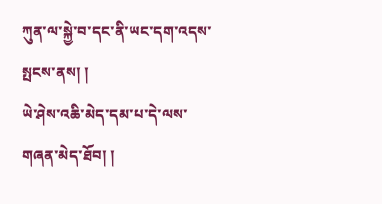ཀུན་ལ་སྐྱེ་བ་དང་ནི་ཡང་དག་འདས་སྤངས་ནས། །
ཡེ་ཤེས་འཆི་མེད་དམ་པ་དེ་ལས་གཞན་མེད་ཐོབ། །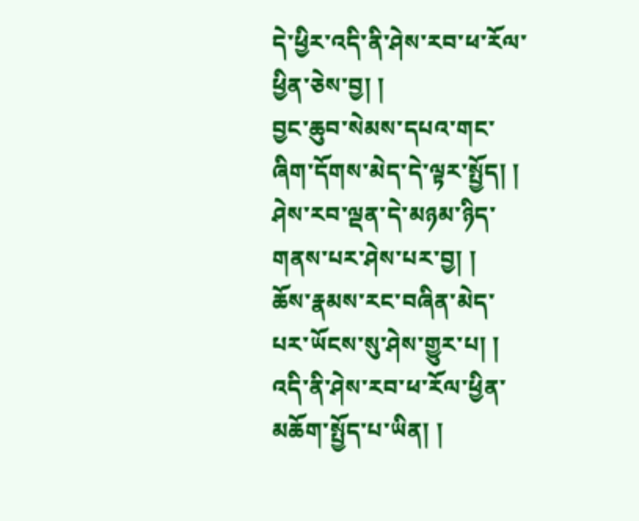དེ་ཕྱིར་འདི་ནི་ཤེས་རབ་ཕ་རོལ་ཕྱིན་ཅེས་བྱ། །
བྱང་ཆུབ་སེམས་དཔའ་གང་ཞིག་དོགས་མེད་དེ་ལྟར་སྤྱོད། །
ཤེས་རབ་ལྡན་དེ་མཉམ་ཉིད་གནས་པར་ཤེས་པར་བྱ། །
ཆོས་རྣམས་རང་བཞིན་མེད་པར་ཡོངས་སུ་ཤེས་གྱུར་པ། །
འདི་ནི་ཤེས་རབ་ཕ་རོལ་ཕྱིན་མཆོག་སྤྱོད་པ་ཡིན། །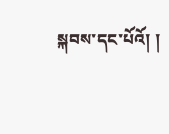སྐབས་དང་པོའོ། །